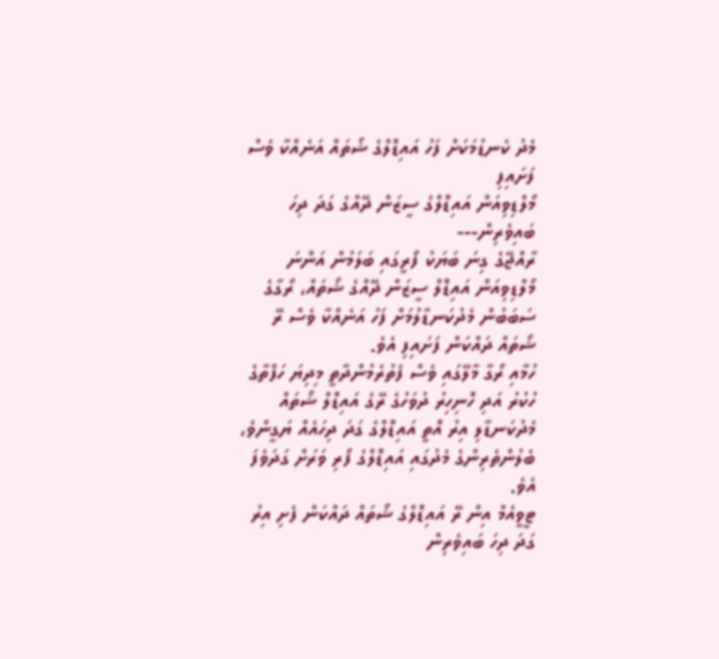މެދު ކެނޑުމަކަށް ފަހު އައިޑޮލްގެ ޝޯތައް އަނެއްކާ ވެސް ފަށައިފި
މޯލްޑިވިއަން އައިޑޮލްގެ ސީޒަން ދޭއްގެ ގަދަ ދިހަ ބައިވެރިން---
ރާއްޖޭގެ ގިނަ ބަޔަކު ފޯރީގައި ބަލަމުން އަންނަ މޯލްޑިވިއަން އައިޑޮލް ސީޒަން ދޭއްގެ ޝޯތައް، ރޯގާގެ ސަބަބުން މެދުކަނޑާލުމަށް ފަހު އަނެއްކާ ވެސް ރޭ ޝޯތައް ދައްކަން ފަށައިފި އެވެ.
ހުމާއި ރޯގާ މާލޭގައި ވެސް ފެތުރެމުންދާތީ މިދިޔަ ހަފްތާގެ ހުކުރު އަދި ހޮނިހިރު ދުވަހުގެ ރޭގެ އައިޑޮލް ޝޯތައް މެދުކަނޑާލި އިރު އޮތީ އައިޑޮލްގެ ގަދަ ދިހައެއް ޔަގީންވެ، ބެލުންތެރިންގެ މެދުގައި އައިޑޮލްގެ ފޯރި ވަރަށް ގަދަވެފަ އެވެ.
ޓީވީއެމް އިން ރޭ އައިޑޮލްގެ ޝޯތައް ދައްކަން ފެށި އިރު ގަދަ ދިހަ ބައިވެރިން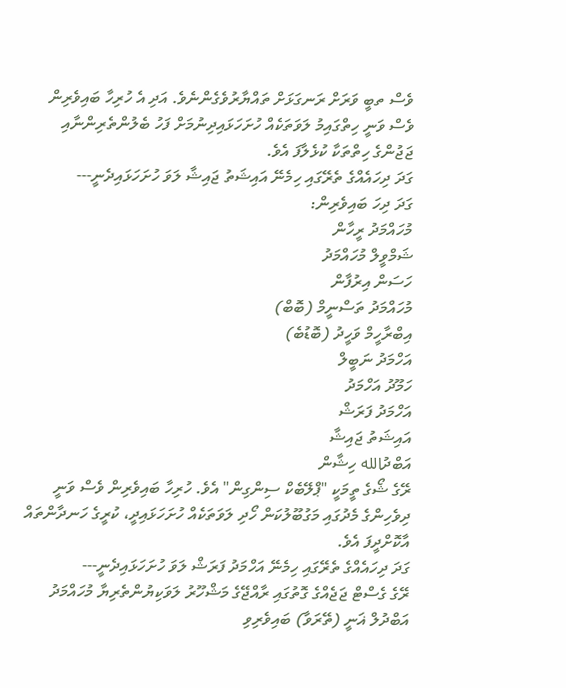ވެސް ތބީ ވަރަށް ރަނގަޅަށް ތައްޔާރުވެގެންނެވެ. އަދި އެ ހުރިހާ ބައިވެރިން ވެސް ވަނީ ހިތްގައިމު ލަވަތަކެއް ހުށަހަޅައިދިނުމަށް ފަހު ބެލުންތެރިންނާއި ޖަޖުންގެ ހިތްތަކާ ކުޅެލާފަ އެވެ.
ގަދަ ދިހައެއްގެ ތެރޭގައި ހިމެނޭ އައިޝަތު ޖައިޝާ ލަވަ ހުށަހަޅައިދެނީ---
ގަދަ ދިހަ ބައިވެރިން:
މުހައްމަދު ރީހާން
ޝަމްވީލް މުހައްމަދު
ހަސަން އިރުފާން
މުހައްމަދު ތަސްނީމް (ބޮބް)
އިބްރާހީމް ވަހީދު (ބޮޑުބެ)
އަހްމަދު ނަބީލް
ހަމޫދު އަހްމަދު
އަހްމަދު ފަރަޝް
އައިޝަތު ޖައިޝާ
އަބްދުالله ހިޝާން
ރޭގެ ޝޯގެ ތީމަކީ "ޕްލޭބެކް ސިންގިން" އެވެ. ހުރިހާ ބައިވެރިން ވެސް ވަނީ ދިވެހިންގެ މެދުގައި މަގުބޫލުކަން ހޯދި ލަވަތަކެއް ހުށަހަޅައިދީ، ކުރީގެ ހަނދާންތައް އާކޮށްދީފަ އެވެ.
ގަދަ ދިހައެއްގެ ތެރޭގައި ހިމެނޭ އަހްމަދު ފަރަޝް ލަވަ ހުށަހަޅައިދެނީ---
ރޭގެ ގެސްޓް ޖަޖެއްގެ ގޮތުގައި ރާއްޖޭގެ މަޝްހޫރު ލަވަކިޔުންތެރިޔާ މުހައްމަދު އަބްދުލް ޣަނީ (ތޭރަވާ) ބައިވެރިވި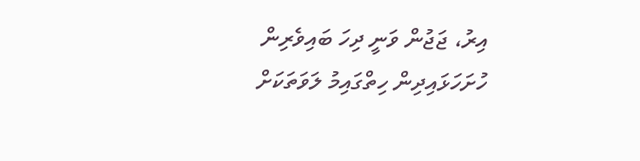އިރު، ޖަޖުން ވަނީ ދިހަ ބައިވެރިން ހުށަހަޅައިދިން ހިތްގައިމު ލަވަތަކަށް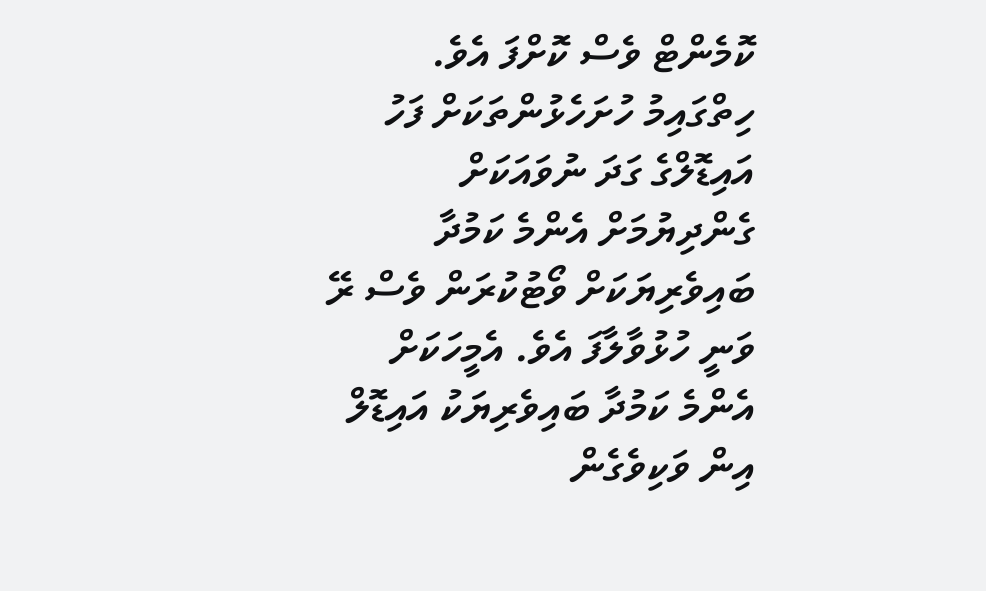ކޮމެންޓް ވެސް ކޮށްފަ އެވެ.
ހިތްގައިމު ހުށަހެޅުންތަކަށް ފަހު އައިޑޮލްގެ ގަދަ ނުވައަކަށް ގެންދިޔުމަށް އެންމެ ކަމުދާ ބައިވެރިޔަކަށް ވޯޓުކުރަން ވެސް ރޭ ވަނީ ހުޅުވާލާފަ އެވެ. އެމީހަކަށް އެންމެ ކަމުދާ ބައިވެރިޔަކު އައިޑޮލް އިން ވަކިވެގެން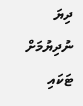ދިޔަ ނުދިޔުމަށް ޓަކައި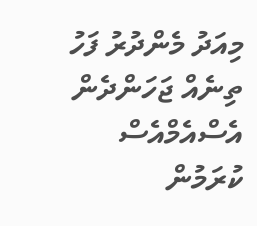މިއަދު މެންދުރު ފަހު ތިނެއް ޖަހަންދެން އެސްއެމްއެސް ކުރަމުން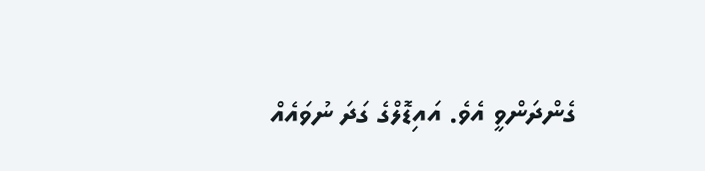ގެންދަންވީ އެވެ. އައިޑޮލްގެ ގަދަ ނުވައެއް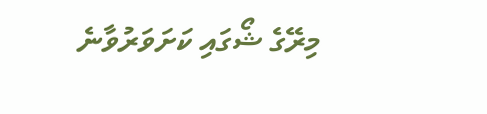މިރޭގެ ޝޯގައި ކަށަވަރުވާނެ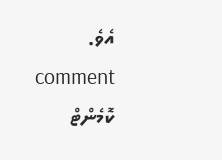އެވެ.
comment ކޮމެންޓް